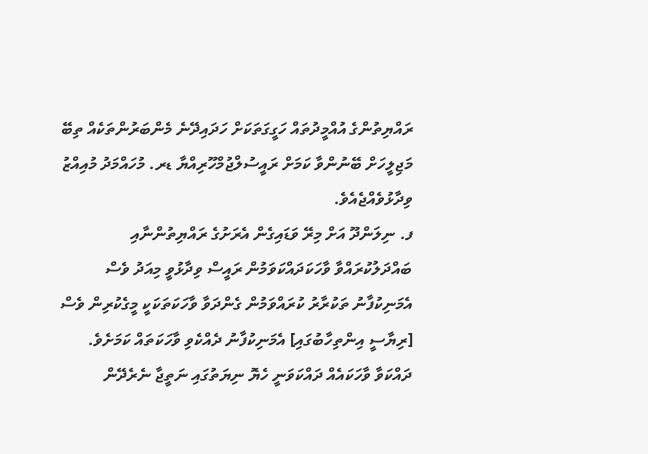ރައްޔިތުންގެ އުއްމީދުތައް ހަގީގަތަކަށް ހަދައިދޭނެ މެންބަރުންތަކެއް ތިބޭ މަޖިލީހަށް ބޭނުންވާ ކަމަށް ރައީސުލްޖުމްހޫރިއްޔާ ޑރ. މުހައްމަދު މުއިއްޒު ވިދާޅުވެއްޖެއެވެ.
ފ. ނިލަންދޫ އަށް މިރޭ ވަޑައިގެން އެރަށުގެ ރައްޔިތުންނާއި ބައްދަލުކުރައްވާ ވާހަކަދައްކަވަމުން ރައީސް ވިދާޅުވީ މިއަދު ވެސް އެމަނިކުފާނު ތަކުރާރު ކުރައްވަމުން ގެންދަވާ ވާހަކަތަކަކީ މީގެކުރިން ވެސް [ރިޔާސީ އިންތިހާބުގައި] އެމަނިކުފާނު ދެއްކެވި ވާހަކަތައް ކަމަށެވެ. ދައްކަވާ ވާހަކައެއް ދައްކަވަނީ ހެޔޮ ނިޔަތުގައި ނަތީޖާ ނެރެދޭން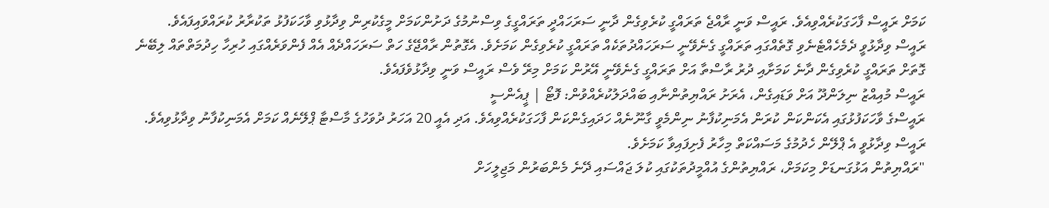ކަމަށް ރައީސް ފާހަގަކުރެއްވިއެވެ. ރައީސް ވަނީ ރާއްޖެ ތަރައްގީ ކުރެވިގެން ދާނީ ސަރަހައްދީ ތަރައްގީގެ ވިސްނުމުގެ ދަށުންކަމަށް މީގެކުރިން ވިދާޅުވި ވާހަކަފުޅު ތަކުރާރު ކުރައްވައިފައެވެ.
ރައީސް ވިދާޅުވީ ދެމެހެއްޓެނެވި ގޮތެއްގައި ތަރައްގީ ގެނެވޭނީ ސަރަހައްދުތަކެއް ތަރައްގީ ކުރެވިގެން ކަމަށެވެ. އެގޮތުން ރާއްޖޭގެ ހަތް ސަރަހައްދެއް އެއް ފެންވަރެއްގައި ހުރިހާ ހިދުމަތްތައް ލިބޭނެ ގޮތަށް ތަރައްގީ ކުރެވިގެން ދާނެ ކަމަށާއި ދުރު ރާސްތާ އަށް ތަރައްގީ ގެނެވޭނީ އޭރުން ކަމަށް މިރޭ ވެސް ރައީސް ވަނީ ވިދާޅުވެފައެވެ.
ރައީސް މުއިއްޒު ނިލަންދޫ އަށް ވަޑައިގެން، އެރަށު ރައްޔިތުންނާއި ބައްދަލުކުރެއްވުން: ފޮޓޯ | ޕީއެންސީ
ރައީސްގެ ވާހަކަފުޅުގައި އެކަންކަން ކުރަން އެމަނިކުފާނު ނިންމެވީ ގާނޫނެއް ހަދައިގެންކަން ފާހަގަކުރެއްވިއެވެ. އަދި އެއީ 20 އަހަރު ދުވަހުގެ މާސްޓާ ޕްލޭނެއް ކަމަށް އެމަނިކުފާނު ވިދާޅުވިއެވެ. ރައީސް ވިދާޅުވީ އެ ޕްލޭން ހެދުމުގެ މަސައްކަތް މިހާރު ފެށިފައިވާ ކަމަށެވެ.
"ރައްޔިތުން އަޅުގަނޑަށް މިކަމަށް، ރައްޔިތުންގެ އުއްމީދުތަކުގައި ކުލަ ޖައްސައި ދޭނެ މެންބަރުން މަޖިލީހަށް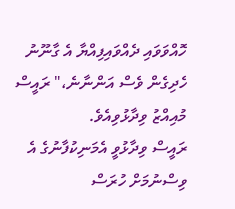ހޮއްވަވައި ދެއްވައިފިއްޔާ އެ ގާނޫނު ހެދިގެން ވެސް އަންނާނެ،" ރައީސް މުއިއްޒު ވިދާޅުވިއެވެ.
ރައީސް ވިދާޅުވީ އެމަނިކުފާނުގެ އެ ވިސްނުމަށް ހުރަސް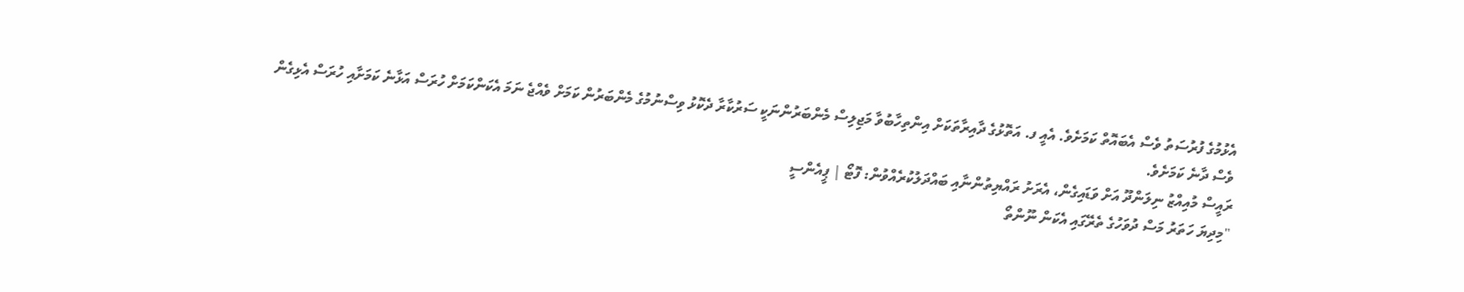އެޅުމުގެ ފުރުސަތު ވެސް އެބައޮތް ކަމަށެވެ. އެއީ ފ. އަތޮޅުގެ ދާއިރާތަކަށް އިންތިހާބުވާ މަޖިލިސް މެންބަރުންނަކީ ސަރުކާރާ ދެކޮޅު ވިސްނުމުގެ މެންބަރުން ކަމަށް ވެއްޖެ ނަމަ އެކަންކަމަށް ހުރަސް އަޅާނެ ކަމަށާއި ހުރަސް އެޅިގެން ވެސް ދާނެ ކަމަށެވެ.
ރައީސް މުއިއްޒު ނިލަންދޫ އަށް ވަޑައިގެން، އެރަށު ރައްޔިތުންނާއި ބައްދަލުކުރެއްވުން: ފޮޓޯ | ޕީއެންސީ
"މިދިޔަ ހަތަރު މަސް ދުވަހުގެ ތެރޭގައި އެކަން ނޫންތޯ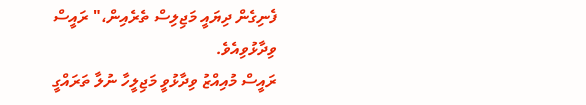ފެނިގެން ދިޔައީ މަޖިލިސް ތެރެއިން،" ރައީސް ވިދާޅުވިއެވެ.
ރައީސް މުއިއްޒު ވިދާޅުވީ މަޖިލީހާ ނުލާ ތަރައްގީ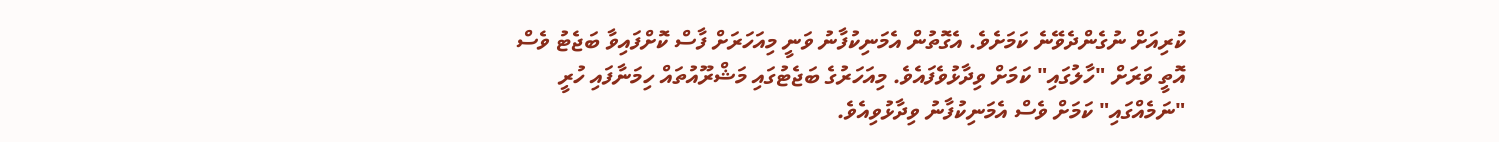ކުރިއަށް ނުގެންދެވޭނެ ކަމަށެވެ. އެގޮތުން އެމަނިކުފާނު ވަނީ މިއަހަރަށް ފާސް ކޮށްފައިވާ ބަޖެޓު ވެސް އޮތީ ވަރަށް "ހާލުގައި" ކަމަށް ވިދާޅުވެފައެވެ. މިއަހަރުގެ ބަޖެޓުގައި މަޝްރޫއުތައް ހިމަނާފައި ހުރީ "ނަމެއްގައި" ކަމަށް ވެސް އެމަނިކުފާނު ވިދާޅުވިއެވެ.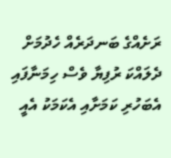ރަށެއްގެ ބަނދަރެއް ހެދުމަށް ދެލައްކަ ރުފިޔާ ވެސް ހިމަނާފައި އެބަހުރި ކަމަށާއި އެކަމަކު އެއީ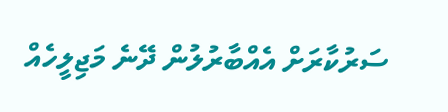ސަރުކާރަށް އެއްބާރުލުން ދޭނެ މަޖިލީހެއް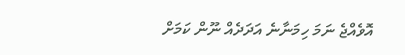އޮވެއްޖެ ނަމަ ހިމަނާނެ އަދަދެއް ނޫން ކަމަށް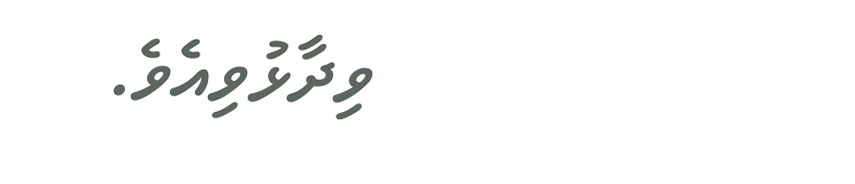ވިދާޅުވިއެވެ.